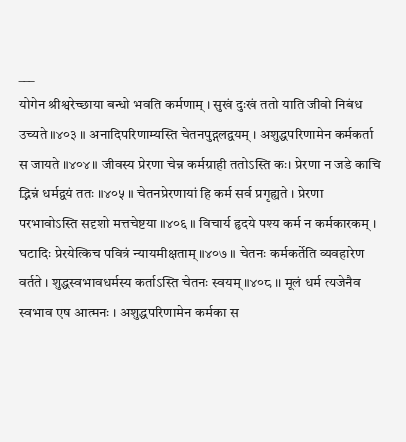___
योगेन श्रीश्वरेच्छाया बन्धो भवति कर्मणाम् । सुखं दुःखं ततो याति जीवो निबंध उच्यते ॥४०३ ॥ अनादिपरिणाम्यस्ति चेतनपुद्गलद्वयम् । अशुद्धपरिणामेन कर्मकर्ता स जायते ॥४०४॥ जीवस्य प्रेरणा चेन्न कर्मग्राही ततोऽस्ति कः। प्रेरणा न जडे काचि द्भिन्नं धर्मद्वयं ततः ॥४०५ ॥ चेतनप्रेरणायां हि कर्म सर्व प्रगृह्यते । प्रेरणा परभावोऽस्ति सदृशो मत्तचेष्टया ॥४०६ ॥ विचार्य हृदये पश्य कर्म न कर्मकारकम् । घटादिः प्रेरयेत्किच पवित्रं न्यायमीक्षताम् ॥४०७ ॥ चेतनः कर्मकर्तेति व्यवहारेण वर्तते । शुद्धस्वभावधर्मस्य कर्ताऽस्ति चेतनः स्वयम् ॥४०८ ।। मूलं धर्म त्यजेनैव स्वभाव एष आत्मनः । अशुद्धपरिणामेन कर्मका स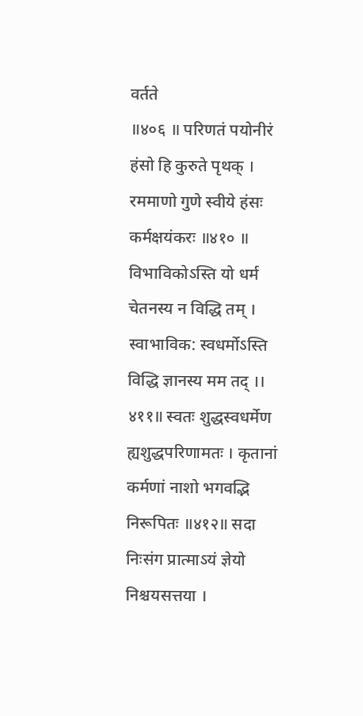वर्तते
॥४०६ ॥ परिणतं पयोनीरं हंसो हि कुरुते पृथक् । रममाणो गुणे स्वीये हंसः कर्मक्षयंकरः ॥४१० ॥ विभाविकोऽस्ति यो धर्म चेतनस्य न विद्धि तम् । स्वाभाविक: स्वधर्मोऽस्ति विद्धि ज्ञानस्य मम तद् ।। ४११॥ स्वतः शुद्धस्वधर्मेण ह्यशुद्धपरिणामतः । कृतानां कर्मणां नाशो भगवद्भि निरूपितः ॥४१२॥ सदा निःसंग प्रात्माऽयं ज्ञेयो निश्चयसत्तया ।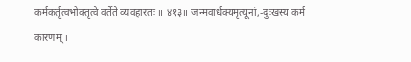कर्मकर्तृत्वभोक्तृत्वे वर्तेते व्यवहारतः ॥ ४१३॥ जन्मवार्धक्यमृत्यूनां,-दुःखस्य कर्म कारणम् ।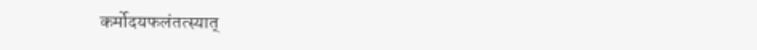कर्मोदयफलंतत्स्यात्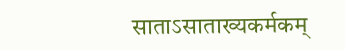साताऽसाताख्यकर्मकम्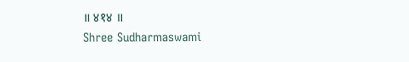॥ ४१४ ॥
Shree Sudharmaswami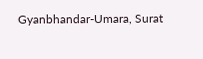Gyanbhandar-Umara, Surat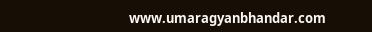www.umaragyanbhandar.com